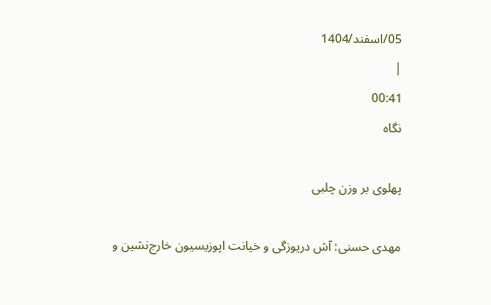05/اسفند/1404
|
00:41
نگاه

پهلوی بر وزن چلبی

مهدی حسنی: آش دریوزگی و خیانت اپوزیسیون خارج‌نشین و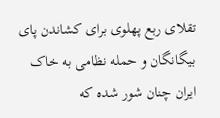تقلای ربع پهلوی برای کشاندن پای بیگانگان و حمله نظامی به خاک ایران چنان شور شده که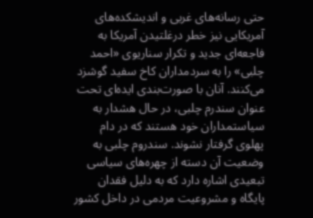حتی رسانه‌های غربی و اندیشکده‌های آمریکایی نیز خطر درغلتیدن آمریکا به فاجعه‌ای جدید و تکرار سناریوی «احمد چلبی» را به سردمداران کاخ سفید گوشزد می‌کنند. آنان با صورت‌بندی ایده‌ای تحت عنوان سندرم چلبی، در حال هشدار به سیاستمداران خود هستند که در دام پهلوی گرفتار نشوند. سندروم چلبی به وضعیت آن دسته از چهره‌های سیاسی تبعیدی اشاره دارد که به دلیل فقدان پایگاه و مشروعیت مردمی در داخل کشور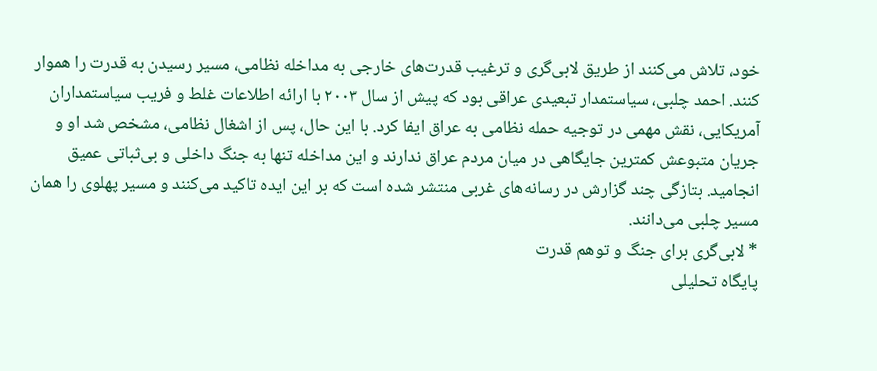خود، تلاش می‌کنند از طریق لابی‌گری و ترغیب قدرت‌های خارجی به مداخله نظامی، مسیر رسیدن به قدرت را هموار کنند. احمد چلبی، سیاستمدار تبعیدی عراقی بود که پیش از سال ۲۰۰۳ با ارائه اطلاعات غلط و فریب سیاستمداران آمریکایی، نقش مهمی در توجیه حمله نظامی به عراق ایفا کرد. با این حال، پس از اشغال نظامی، مشخص شد او و جریان متبوعش کمترین جایگاهی در میان مردم عراق ندارند و این مداخله تنها به جنگ داخلی و بی‌ثباتی عمیق انجامید. بتازگی چند گزارش در رسانه‌های غربی منتشر شده است که بر این ایده تاکید می‌کنند و مسیر پهلوی را همان مسیر چلبی می‌دانند.
* لابی‌گری برای جنگ و توهم قدرت
پایگاه تحلیلی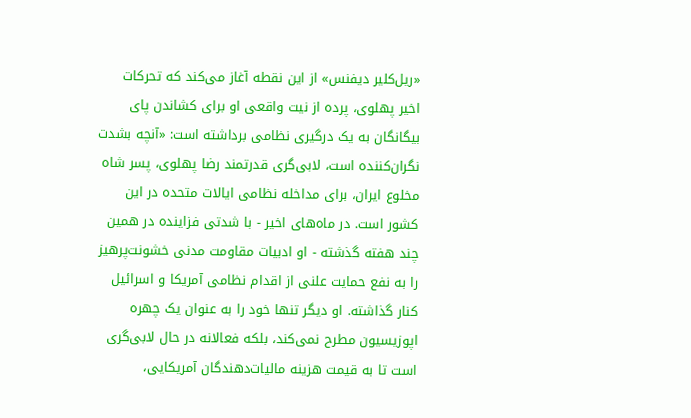«ریل‌کلیر دیفنس» از این نقطه آغاز می‌کند که تحرکات اخیر پهلوی، پرده از نیت واقعی او برای کشاندن پای بیگانگان به یک درگیری نظامی برداشته است: «آنچه بشدت نگران‌کننده است، لابی‌گری قدرتمند رضا پهلوی، پسر شاه مخلوع ایران، برای مداخله نظامی ایالات متحده در این کشور است. در ماه‌های اخیر - با شدتی فزاینده در همین چند هفته گذشته - او ادبیات مقاومت مدنی خشونت‌پرهیز را به نفع حمایت علنی از اقدام نظامی آمریکا و اسرائیل کنار گذاشته. او دیگر تنها خود را به عنوان یک چهره اپوزیسیون مطرح نمی‌کند، بلکه فعالانه در حال لابی‌گری است تا به قیمت هزینه مالیات‌دهندگان آمریکایی،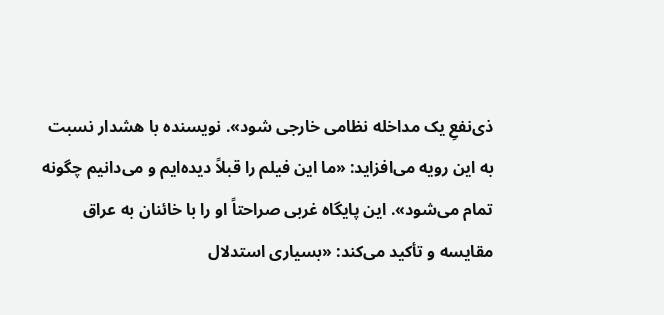ذی‌نفعِ یک مداخله نظامی خارجی شود». نویسنده با هشدار نسبت به این رویه می‌افزاید: «ما این فیلم را قبلاً دیده‌ایم و می‌دانیم چگونه تمام می‌شود». این پایگاه غربی صراحتاً او را با خائنان به عراق مقایسه و تأکید می‌کند: «بسیاری استدلال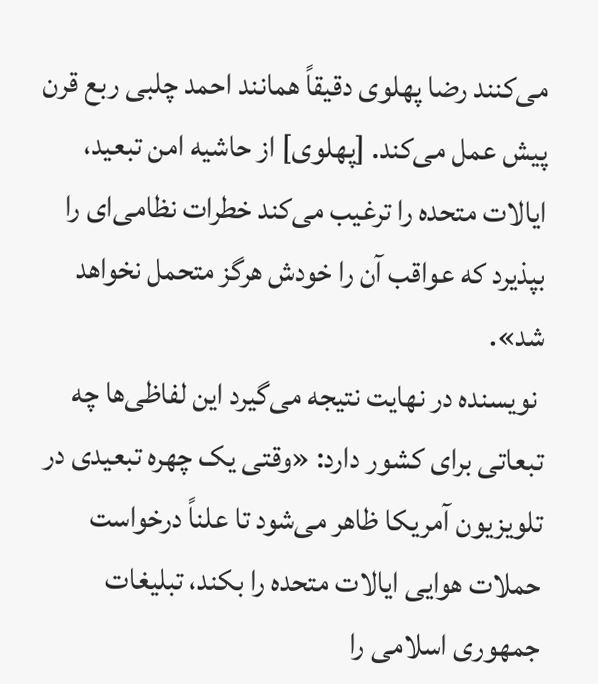می‌کنند رضا پهلوی دقیقاً همانند احمد چلبی ربع قرن پیش عمل می‌کند. [پهلوی] از حاشیه امن تبعید، ایالات متحده را ترغیب می‌کند خطرات نظامی‌ای را بپذیرد که عواقب آن را خودش هرگز متحمل نخواهد شد».
 نویسنده در نهایت نتیجه می‌گیرد این لفاظی‌ها چه تبعاتی برای کشور دارد: «وقتی یک چهره تبعیدی در تلویزیون آمریکا ظاهر می‌شود تا علناً درخواست حملات هوایی ایالات متحده را بکند، تبلیغات جمهوری اسلامی را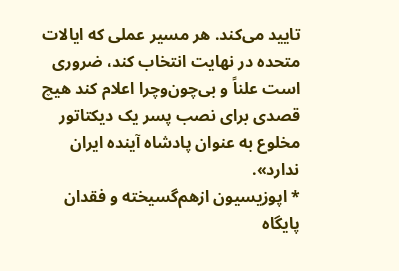تایید می‌کند. هر مسیر عملی که ایالات متحده در نهایت انتخاب کند، ضروری است علناً و بی‌چون‌وچرا اعلام کند هیچ قصدی برای نصب پسر یک دیکتاتور مخلوع به عنوان پادشاه آینده ایران ندارد».
* اپوزیسیون ازهم‌گسیخته و فقدان پایگاه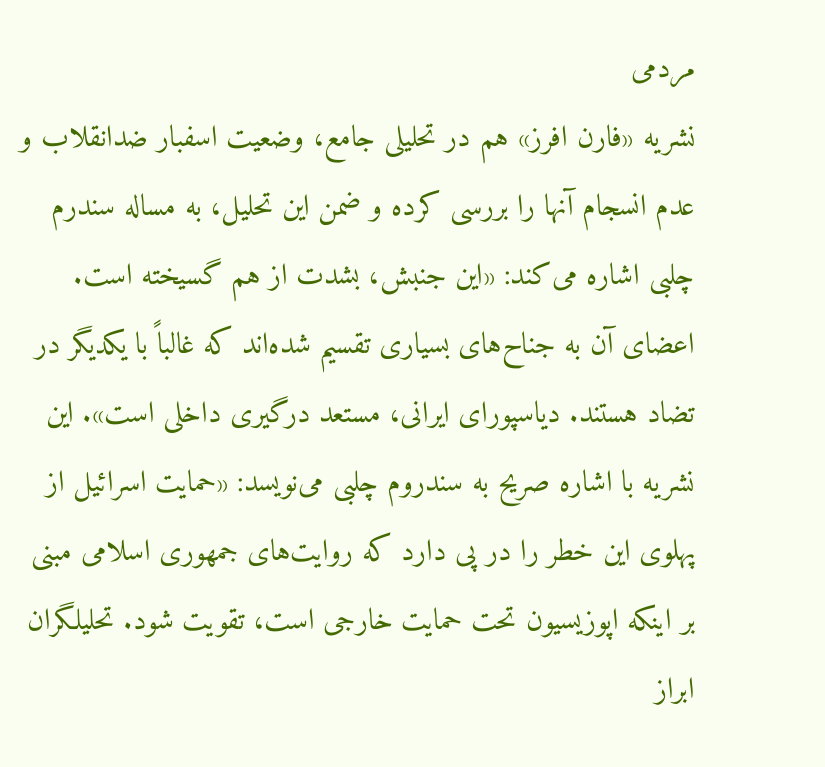مردمی
نشریه «فارن افرز» هم در تحلیلی جامع، وضعیت اسفبار ضدانقلاب و عدم انسجام آنها را بررسی کرده و ضمن این تحلیل، به مساله سندرم چلبی اشاره می‌کند: «این جنبش، بشدت از هم گسیخته است. اعضای آن به جناح‌های بسیاری تقسیم شده‌اند که غالباً با یکدیگر در تضاد هستند. دیاسپورای ایرانی، مستعد درگیری داخلی است». این نشریه با اشاره صریح به سندروم چلبی می‌نویسد: «حمایت اسرائیل از پهلوی این خطر را در پی دارد که روایت‌های جمهوری اسلامی مبنی بر اینکه اپوزیسیون تحت حمایت خارجی است، تقویت شود. تحلیلگران ابراز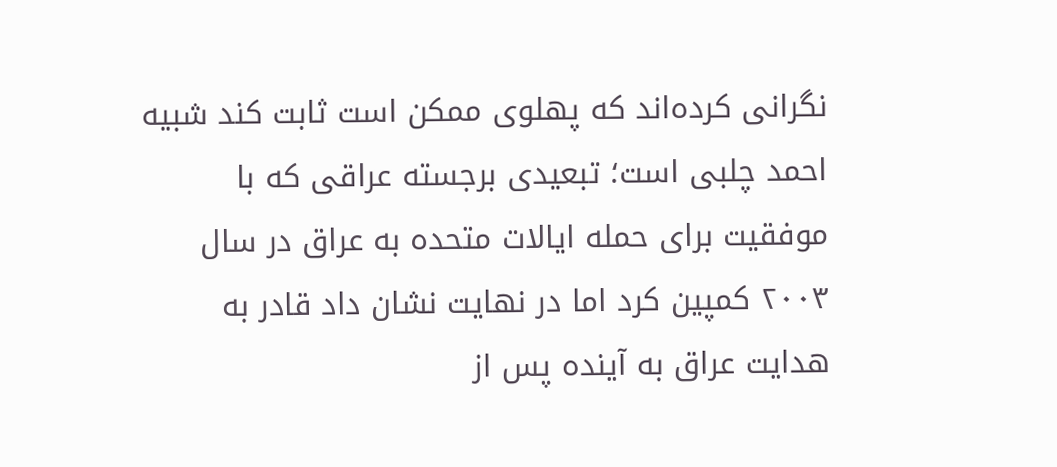نگرانی کرده‌اند که پهلوی ممکن است ثابت کند شبیه احمد چلبی است؛ تبعیدی برجسته عراقی که با موفقیت برای حمله ایالات متحده به عراق در سال ۲۰۰۳ کمپین کرد اما در نهایت نشان داد قادر به هدایت عراق به آینده پس از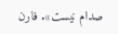صدام نیست». فارن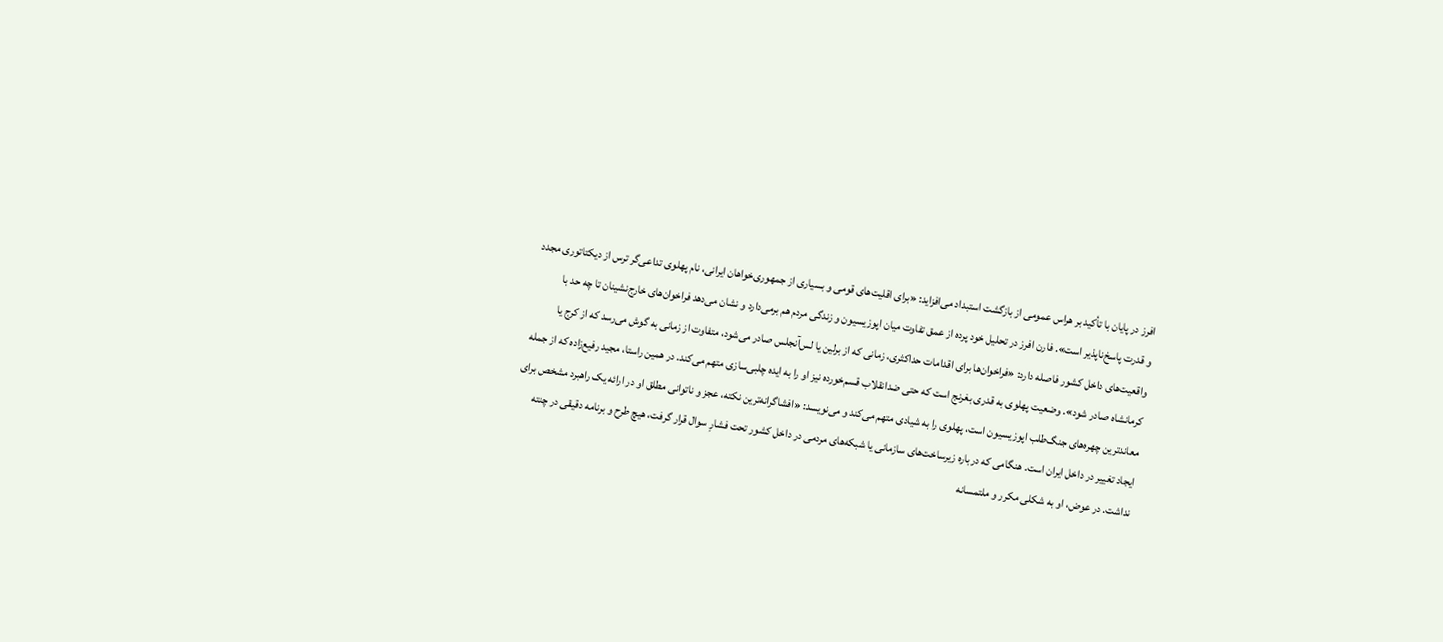افرز در پایان با تأکید بر هراس عمومی از بازگشت استبداد می‌افزاید: «برای اقلیت‌های قومی و بسیاری از جمهوری‌خواهان ایرانی، نام پهلوی تداعی‌گر ترس از دیکتاتوری مجدد و قدرت پاسخ‌ناپذیر است». فارن افرز در تحلیل خود پرده از عمق تفاوت میان اپوزیسیون و زندگی مردم هم برمی‌دارد و نشان می‌دهد فراخوان‌های خارج‌نشینان تا چه حد با واقعیت‌های داخل کشور فاصله دارد: «فراخوان‌ها برای اقدامات حداکثری، زمانی که از برلین یا لس‌آنجلس صادر می‌شود، متفاوت از زمانی به گوش می‌رسد که از کرج یا کرمانشاه صادر شود». وضعیت پهلوی به قدری بغرنج است که حتی ضدانقلاب قسم‌خورده نیز او را به ایده چلبی‌سازی متهم می‌کند. در همین راستا، مجید رفیع‌زاده که از جمله معاندترین چهره‌های جنگ‌طلب اپوزیسیون است، پهلوی را به شیادی متهم می‌کند و می‌نویسد: «افشاگرانه‌ترین نکته، عجز و ناتوانی مطلق او در ارائه یک راهبرد مشخص برای ایجاد تغییر در داخل ایران است. هنگامی که درباره زیرساخت‌های سازمانی یا شبکه‌های مردمی در داخل کشور تحت فشارِ سوال قرار گرفت، هیچ طرح و برنامه دقیقی در چنته نداشت. در عوض، او به شکلی مکرر و ملتمسانه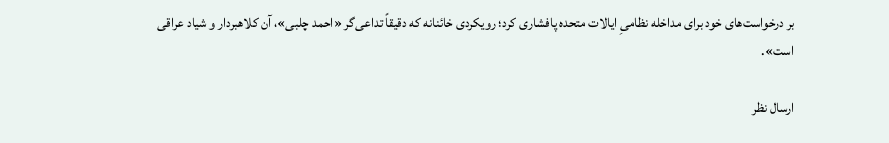بر درخواست‌های خود برای مداخله نظامیِ ایالات متحده پافشاری کرد؛ رویکردی خائنانه که دقیقاً تداعی‌گر «احمد چلبی»، آن کلاهبردار و شیاد عراقی است».

ارسال نظر